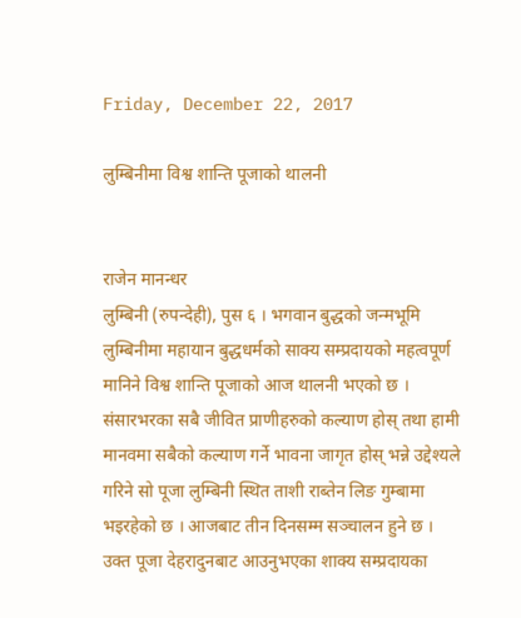Friday, December 22, 2017

लुम्बिनीमा विश्व शान्ति पूजाको थालनी


राजेन मानन्धर
लुम्बिनी (रुपन्देही), पुस ६ । भगवान बुद्धको जन्मभूमि लुम्बिनीमा महायान बुद्धधर्मको साक्य सम्प्रदायको महत्वपूर्ण मानिने विश्व शान्ति पूजाको आज थालनी भएको छ ।
संसारभरका सबै जीवित प्राणीहरुको कल्याण होस् तथा हामी मानवमा सबैको कल्याण गर्ने भावना जागृत होस् भन्ने उद्देश्यले गरिने सो पूजा लुम्बिनी स्थित ताशी राब्तेन लिङ गुम्बामा भइरहेको छ । आजबाट तीन दिनसम्म सञ्चालन हुने छ ।
उक्त पूजा देहरादुनबाट आउनुभएका शाक्य सम्प्रदायका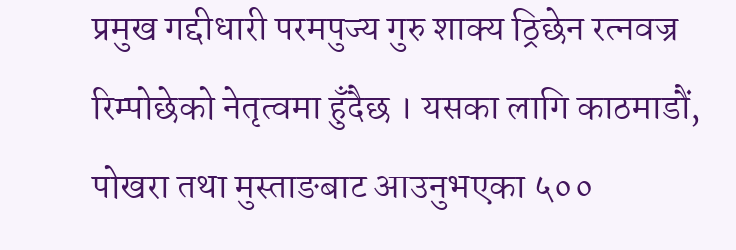प्रमुख गद्दीधारी परमपुज्य गुरु शाक्य ठ्रिछेन रत्नवज्र रिम्पोछेको नेतृत्वमा हुँदैछ । यसका लागि काठमाडौं, पोखरा तथा मुस्ताङबाट आउनुभएका ५००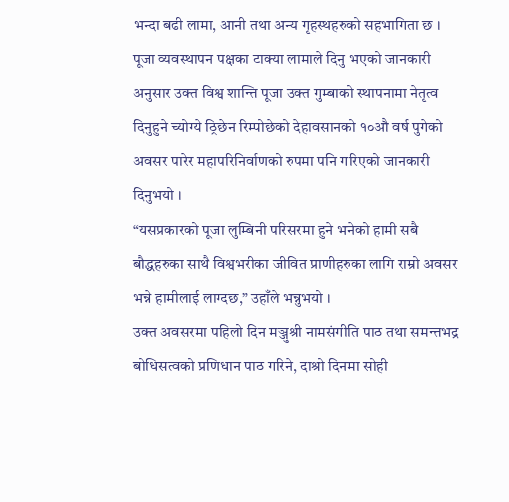भन्दा बढी लामा, आनी तथा अन्य गृहस्थहरुको सहभागिता छ ।
पूजा व्यवस्थापन पक्षका टाक्या लामाले दिनु भएको जानकारी अनुसार उक्त विश्व शान्ति पूजा उक्त गुम्बाको स्थापनामा नेतृत्व दिनुहुने च्योग्ये ठ्रिछेन रिम्पोछेको देहावसानको १०औ वर्ष पुगेको अवसर पारेर महापरिनिर्वाणको रुपमा पनि गरिएको जानकारी दिनुभयो ।
“यसप्रकारको पूजा लुम्बिनी परिसरमा हुने भनेको हामी सबै बौद्धहरुका साथै विश्वभरीका जीवित प्राणीहरुका लागि राम्रो अवसर भन्ने हामीलाई लाग्दछ,” उहाँले भन्नुभयो ।
उक्त अवसरमा पहिलो दिन मञ्जुश्री नामसंगीति पाठ तथा समन्तभद्र बोधिसत्वको प्रणिधान पाठ गरिने, दाश्रो दिनमा सोही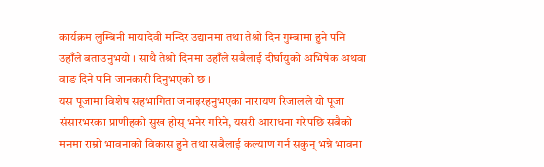कार्यक्रम लुम्बिनी मायादेवी मन्दिर उद्यानमा तथा तेश्रो दिन गुम्बामा हुने पनि उहाँले बताउनुभयो । साथै तेश्रो दिनमा उहाँले सबैलाई दीर्घायुको अभिषेक अथवा वाङ दिने पनि जानकारी दिनुभएको छ ।
यस पूजामा विशेष सहभागिता जनाइरहनुभएका नारायण रिजालले यो पूजा संसारभरका प्राणीहको सुख होस् भनेर गरिने, यसरी आराधना गरेपछि सबैको मनमा राम्रो भावनाको विकास हुने तथा सबैलाई कल्याण गर्न सकुन् भन्ने भावना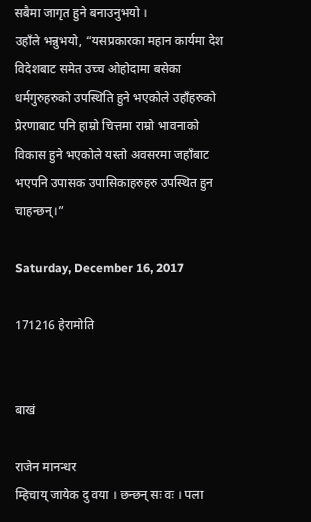सबैमा जागृत हुने बनाउनुभयो ।
उहाँले भन्नुभयो, “यसप्रकारका महान कार्यमा देश विदेशबाट समेत उच्च ओहोदामा बसेका धर्मगुरुहरुको उपस्थिति हुने भएकोले उहाँहरुको प्रेरणाबाट पनि हाम्रो चित्तमा राम्रो भावनाको विकास हुने भएकोले यस्तो अवसरमा जहाँबाट भएपनि उपासक उपासिकाहरुहरु उपस्थित हुन चाहन्छन्।”

Saturday, December 16, 2017

171216 हेरामोति


बाखं

राजेन मानन्धर
म्हिचाय् जायेक दु वया । छन्छन् सः वः । पला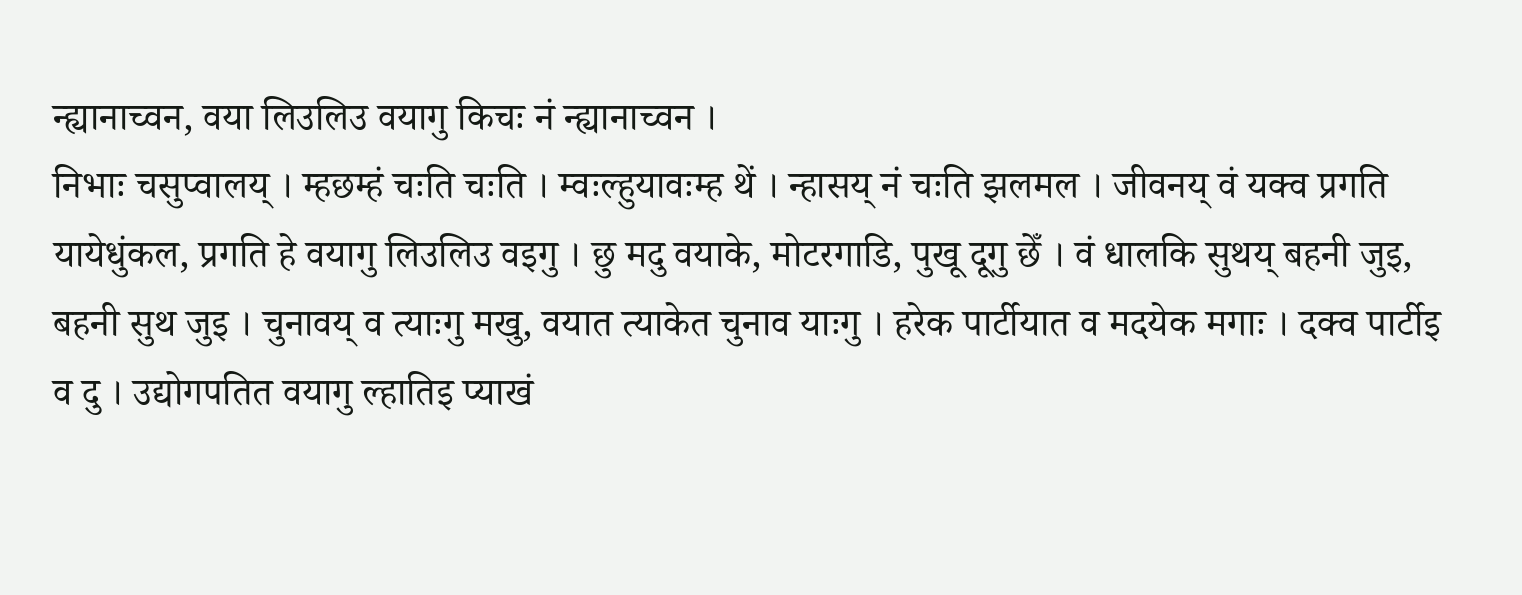न्ह्यानाच्वन, वया लिउलिउ वयागु किचः नं न्ह्यानाच्वन ।
निभाः चसुप्वालय् । म्हछम्हं चःति चःति । म्वःल्हुयावःम्ह थें । न्हासय् नं चःति झलमल । जीवनय् वं यक्व प्रगति यायेधुंकल, प्रगति हे वयागु लिउलिउ वइगु । छु मदु वयाके, मोटरगाडि, पुखू दूगु छेँ । वं धालकि सुथय् बहनी जुइ, बहनी सुथ जुइ । चुनावय् व त्याःगु मखु, वयात त्याकेत चुनाव याःगु । हरेक पार्टीयात व मदयेक मगाः । दक्व पार्टीइ व दु । उद्योगपतित वयागु ल्हातिइ प्याखं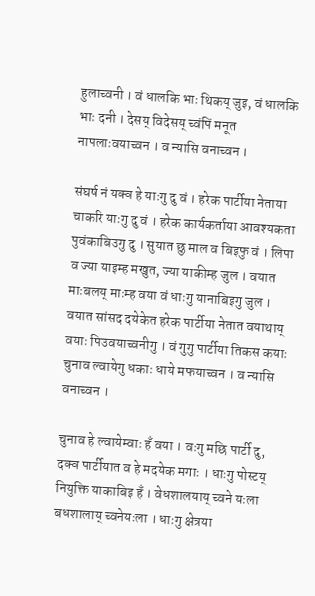हुलाच्वनी । वं धालकि भाः थिकय् जुइ, वं धालकि भाः दनी । देसय् विदेसय् च्वंपिं मनूत नापलाःवयाच्वन । व न्यासि वनाच्वन ।

संघर्ष नं यक्व हे याःगु दु वं । हरेक पार्टीया नेताया चाकरि याःगु दु वं । हरेक कार्यकर्ताया आवश्यकता पुवंकाबिउगु दु । सुयात छु माल व बिइफु वं । लिपा व ज्या याइम्ह मखुत, ज्या याकीम्ह जुल । वयात माःबलय् माःम्ह वया वं धाःगु यानाबिइगु जुल । वयात सांसद दयेकेत हरेक पार्टीया नेतात वयाथाय् वयाः पिउवयाच्वनीगु । वं गुगु पार्टीया तिकस कयाः चुनाव ल्वायेगु धकाः धाये मफयाच्वन । व न्यासि वनाच्वन ।

चुनाव हे ल्वायेम्वाः हँ वया । वःगु मछि पार्टी दु, दक्व पार्टीयात व हे मदयेक मगाः । धाःगु पोस्टय् नियुक्ति याकाबिइ हँ । वेधशालयाय् च्वने यःला बधशालाय् च्वनेयःला । धाःगु क्षेत्रया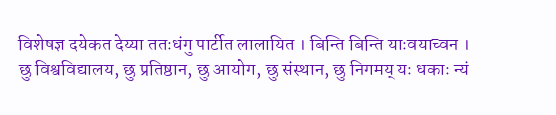विशेषज्ञ दयेकत देय्या ततःधंगु पार्टीत लालायित । बिन्ति बिन्ति याःवयाच्वन । छु विश्वविद्यालय, छु प्रतिष्ठान, छु आयोग, छु संस्थान, छु निगमय् यः धकाः न्यं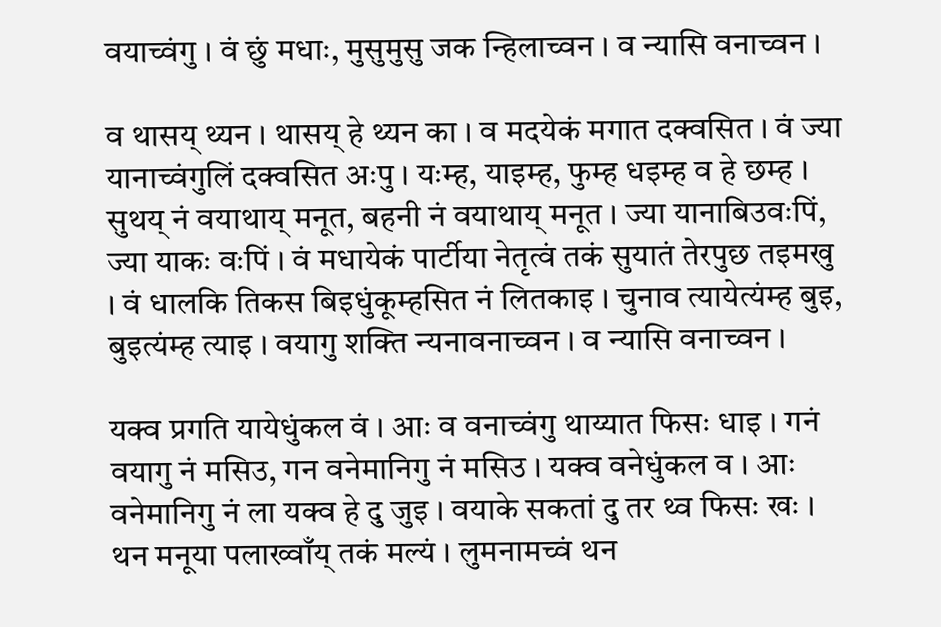वयाच्वंगु । वं छुं मधाः, मुसुमुसु जक न्हिलाच्वन । व न्यासि वनाच्वन ।

व थासय् थ्यन । थासय् हे थ्यन का । व मदयेकं मगात दक्वसित । वं ज्या यानाच्वंगुलिं दक्वसित अःपु । यःम्ह, याइम्ह, फुम्ह धइम्ह व हे छम्ह । सुथय् नं वयाथाय् मनूत, बहनी नं वयाथाय् मनूत । ज्या यानाबिउवःपिं, ज्या याकः वःपिं । वं मधायेकं पार्टीया नेतृत्वं तकं सुयातं तेरपुछ तइमखु । वं धालकि तिकस बिइधुंकूम्हसित नं लितकाइ । चुनाव त्यायेत्यंम्ह बुइ, बुइत्यंम्ह त्याइ । वयागु शक्ति न्यनावनाच्वन । व न्यासि वनाच्वन ।

यक्व प्रगति यायेधुंकल वं । आः व वनाच्वंगु थाय्यात फिसः धाइ । गनं वयागु नं मसिउ, गन वनेमानिगु नं मसिउ । यक्व वनेधुंकल व । आः वनेमानिगु नं ला यक्व हे दु जुइ । वयाके सकतां दु तर थ्व फिसः खः । थन मनूया पलाख्वाँय् तकं मल्यं । लुमनामच्वं थन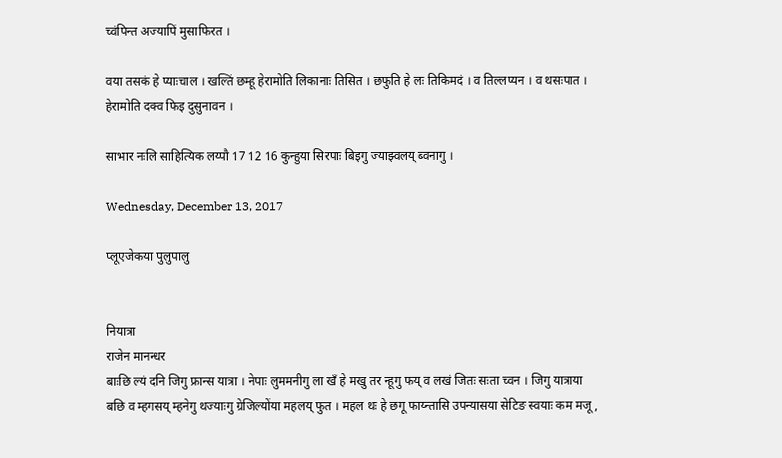च्वंपिन्त अज्यापिं मुसाफिरत ।

वया तसकं हे प्याःचाल । खल्तिं छम्हू हेरामोति लिकानाः तिसित । छफुति हे लः तिकिमदं । व तिल्लप्यन । व थसःपात । हेरामोति दक्व फिइ दुसुनावन ।

साभार नःलि साहित्यिक लय्पौ 17 12 16 कुन्हुया सिरपाः बिइगु ज्याझ्वलय् ब्वनागु ।

Wednesday, December 13, 2017

प्लूएजेकया पुलुपालु


नियात्रा
राजेन मानन्धर
बाःछि ल्यं दनि जिगु फ्रान्स यात्रा । नेपाः लुममनीगु ला खँ हे मखु तर न्हूगु फय् व लखं जितः सःता च्वन । जिगु यात्राया बछि व म्हगसय् म्हनेगु थज्याःगु ग्रेजिल्योंया महलय् फुत । महल थः हे छगू फाय्न्तासि उपन्यासया सेटिङ स्वयाः कम मजू,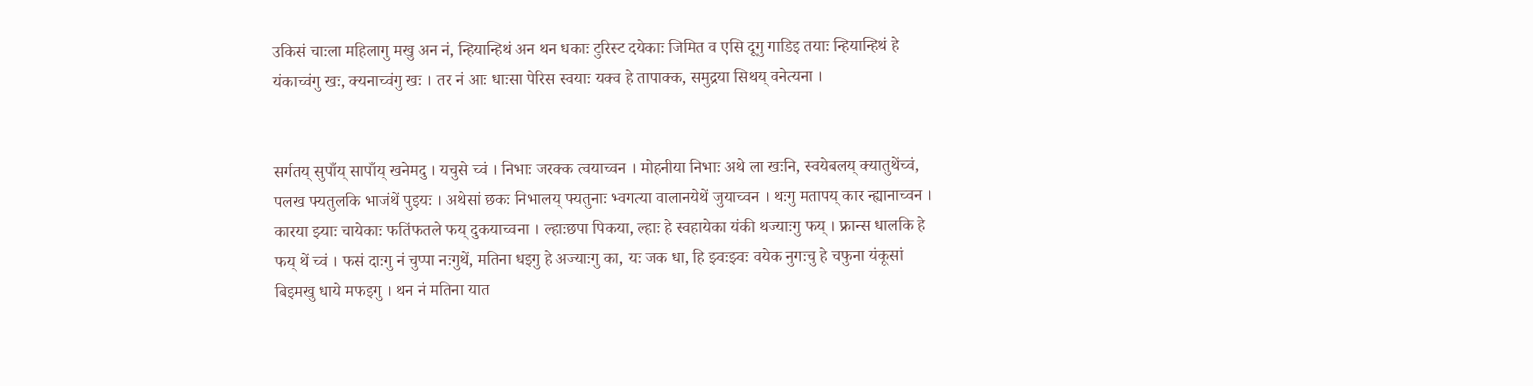उकिसं चाःला महिलागु मखु अन नं, न्हियान्हिथं अन थन धकाः टुरिस्ट दयेकाः जिमित व एसि दूगु गाडिइ तयाः न्हियान्हिथं हे यंकाच्वंगु खः, क्यनाच्वंगु खः । तर नं आः धाःसा पेरिस स्वयाः यक्व हे तापाक्क, समुद्रया सिथय् वनेत्यना ।


सर्गतय् सुपाँय् सापाँय् खनेमदु । यचुसे च्वं । निभाः जरक्क त्वयाच्वन । मोहनीया निभाः अथे ला खःनि, स्वयेबलय् क्यातुथेंच्वं, पलख फ्यतुलकि भाजंथें पुइयः । अथेसां छकः निभालय् फ्यतुनाः भ्वगत्या वालानयेथें जुयाच्वन । थःगु मतापय् कार न्ह्यानाच्वन । कारया झ्याः चायेकाः फतिंफतले फय् दुकयाच्वना । ल्हाःछपा पिकया, ल्हाः हे स्वहायेका यंकी थज्याःगु फय् । फ्रान्स धालकि हे फय् थें च्वं । फसं दाःगु नं चुप्पा नःगुथें, मतिना धइगु हे अज्याःगु का, यः जक धा, हि झ्वःझ्वः वयेक नुगःचु हे चफुना यंकूसां बिइमखु धाये मफइगु । थन नं मतिना यात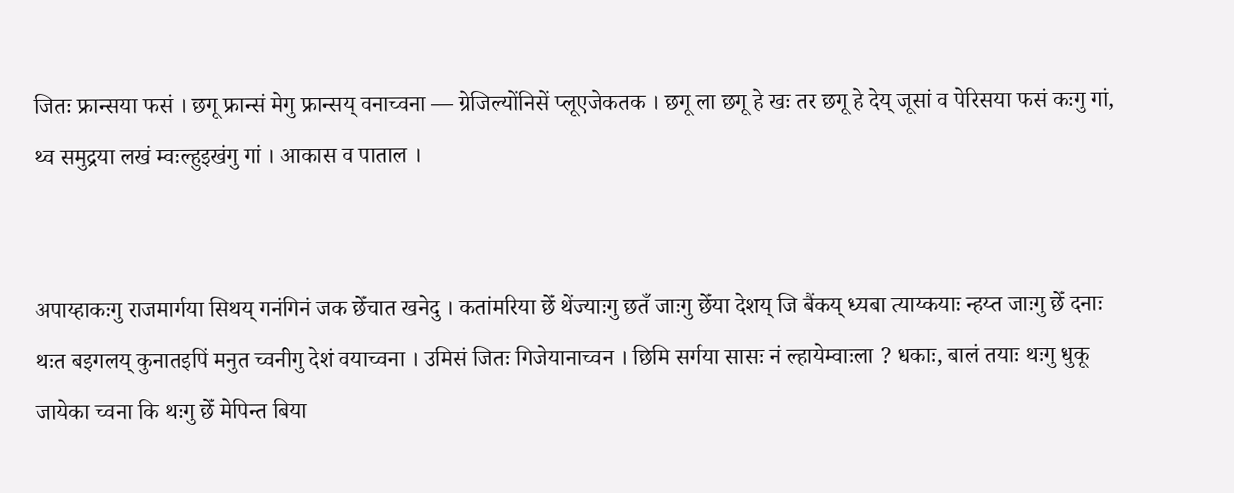जितः फ्रान्सया फसं । छगू फ्रान्सं मेगु फ्रान्सय् वनाच्वना — ग्रेजिल्योंनिसें प्लूएजेकतक । छगू ला छगू हे खः तर छगू हे देय् जूसां व पेरिसया फसं कःगु गां, थ्व समुद्रया लखं म्वःल्हुइखंगु गां । आकास व पाताल ।


अपाय्हाकःगु राजमार्गया सिथय् गनंगिनं जक छेँचात खनेदु । कतांमरिया छेँ थेंज्याःगु छतँ जाःगु छेँया देशय् जि बैंकय् ध्यबा त्याय्कयाः न्हय्त जाःगु छेँ दनाः थःत बइगलय् कुनातइपिं मनुत च्वनीगु देशं वयाच्वना । उमिसं जितः गिजेयानाच्वन । छिमि सर्गया सासः नं ल्हायेम्वाःला ? धकाः, बालं तयाः थःगु धुकू जायेका च्वना कि थःगु छेँ मेपिन्त बिया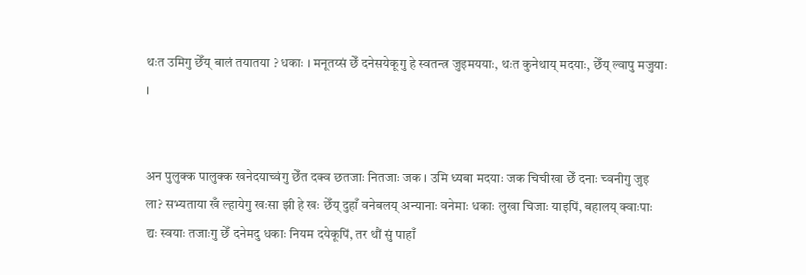थःत उमिगु छेँय् बालं तयातया ? धकाः । मनूतय्सं छेँ दनेसयेकूगु हे स्वतन्त्र जुइमययाः, थःत कुनेथाय् मदयाः, छेँय् ल्वापु मजुयाः ।


अन पुलुक्क पालुक्क खनेदयाच्वंगु छेँत दक्व छतजाः नितजाः जक । उमि ध्यबा मदयाः जक चिचीखा छेँ दनाः च्वनीगु जुइ ला? सभ्यताया खँ ल्हायेगु खःसा झी हे खः छेँय् दुहाँ वनेबलय् अन्यानाः वनेमाः धकाः लुखा चिजाः याइपिं, बहालय् क्वाःपाः द्यः स्वयाः तजाःगु छेँ दनेमदु धकाः नियम दयेकूपिं, तर थौं सुं पाहाँ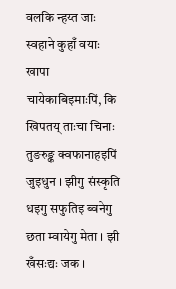वलकि न्हय्त जाः स्वहाने कुहाँ वयाः खापा चायेकाबिइमाःपिं, कि खिपतय् ताःचा चिनाः तुङरुङ्क क्वफानाहइपिं जुइधुन । झीगु संस्कृति धइगु सफुतिइ ब्वनेगु छता म्वायेगु मेता । झी खँसःद्यः जक ।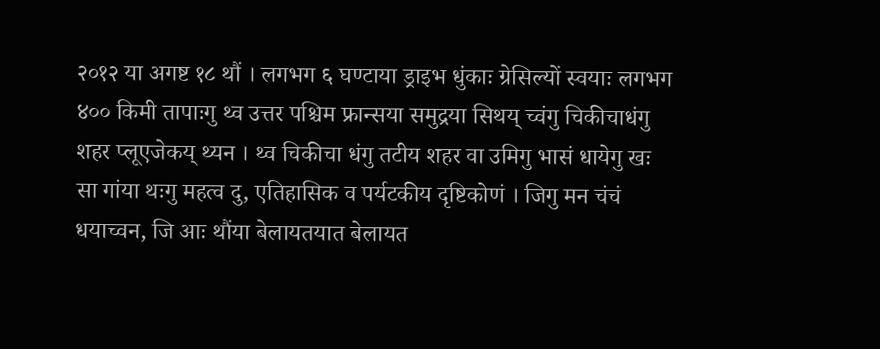२०१२ या अगष्ट १८ थौं । लगभग ६ घण्टाया ड्राइभ धुंकाः ग्रेसिल्यों स्वयाः लगभग ४०० किमी तापाःगु थ्व उत्तर पश्चिम फ्रान्सया समुद्रया सिथय् च्वंगु चिकीचाधंगु शहर प्लूएजेकय् थ्यन । थ्व चिकीचा धंगु तटीय शहर वा उमिगु भासं धायेगु खः सा गांया थःगु महत्व दु, एतिहासिक व पर्यटकीय दृष्टिकोणं । जिगु मन चंचं धयाच्वन, जि आः थौंया बेलायतयात बेलायत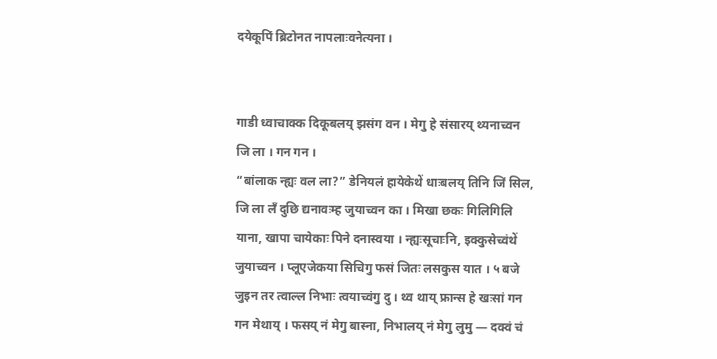दयेकूपिं ब्रिटोनत नापलाःवनेत्यना ।


गाडी ध्वाचाक्क दिकूबलय् झसंग वन । मेगु हे संसारय् थ्यनाच्वन जि ला । गन गन ।
“बांलाक न्ह्यः वल ला?” डेनियलं हायेकेथें धाःबलय् तिनि जिं सिल, जि ला लँ दुछि द्यनावःम्ह जुयाच्वन का । मिखा छकः गिलिगिलि याना, खापा चायेकाः पिने दनास्वया । न्ह्यःसूचाःनि, इक्कुसेच्वंथें जुयाच्वन । प्लूएजेकया सिचिगु फसं जितः लसकुस यात । ५ बजे जुइन तर त्वाल्ल निभाः त्वयाच्वंगु दु । थ्व थाय् फ्रान्स हे खःसां गन गन मेथाय् । फसय् नं मेगु बास्ना, निभालय् नं मेगु लुमु — दक्वं चं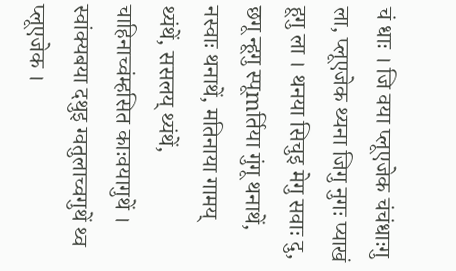चं धाः । जि वया प्लूएजेक चंचंधाःगु ला, प्लूएजेक थ्यना जिगु नुगः प्याखं हूगु ला । थनया सिचुइ मेगु सवाः दु, छगू न्हूगु स्पूmर्तिया गुंगू थनाथें, नस्वाः थनाथें, मतिनाया गामय् थ्यंथें, ससलय् थ्यंथें, चाहिनाच्वंम्हसित काःवयागुथें । स्वांक्यबया दथुइ ग्वतुलाच्वगुथें थ्व प्लूएजेक ।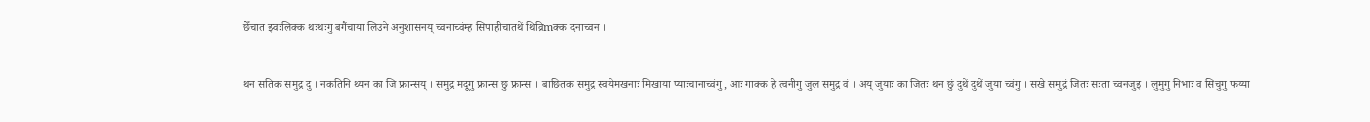छेँचात झ्वःलिक्क थःथःगु बगैंचाया लिउने अनुशासनय् च्वनाच्वंम्ह सिपाहीचातथें थिव्रिmक्क दनाच्वन ।


थन सतिक समुद्र दु । नकतिनि थ्यन का जि फ्रान्सय् । समुद्र मदूगु फ्रान्स छु फ्रान्स । बाछितक समुद्र स्वयेमखनाः मिखाया प्याःचानाच्वंगु, आः गाक्क हे त्वनीगु जुल समुद्र वं । अय् जुयाः का जितः थन छुं दुथें दुथें जुया च्वंगु । सखे समुद्रं जितः सःता च्वनजुइ । लुमुगु निभाः व सिचुगु फय्या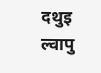दथुइ ल्वापु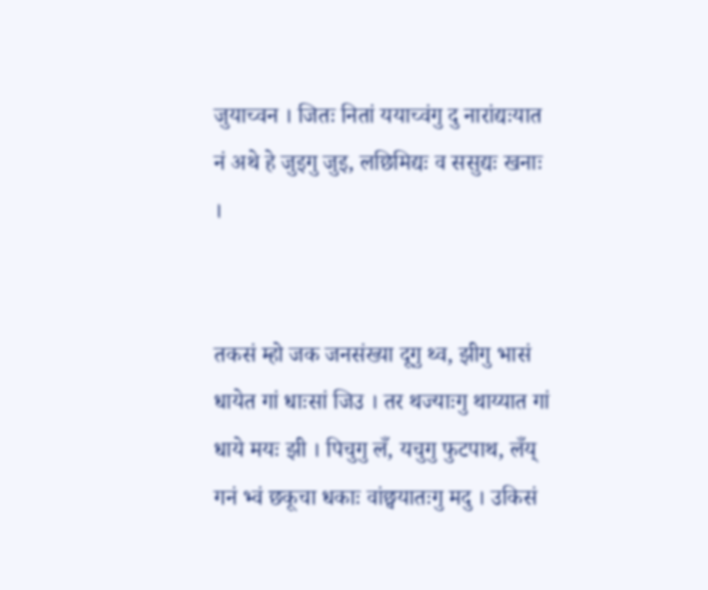जुयाच्वन । जितः नितां ययाच्वंगु दु नारांद्यःयात नं अथे हे जुइगु जुइ, लछिमिद्यः व ससुद्यः खनाः ।


तकसं म्हो जक जनसंख्या दूगु थ्व, झीगु भासं धायेत गां धाःसां जिउ । तर थज्याःगु थाय्यात गां धाये मयः झी । पिचुगु लँ, यचुगु फुटपाथ, लँय् गनं भ्वं छकूचा धकाः वांछ्वयातःगु मदु । उकिसं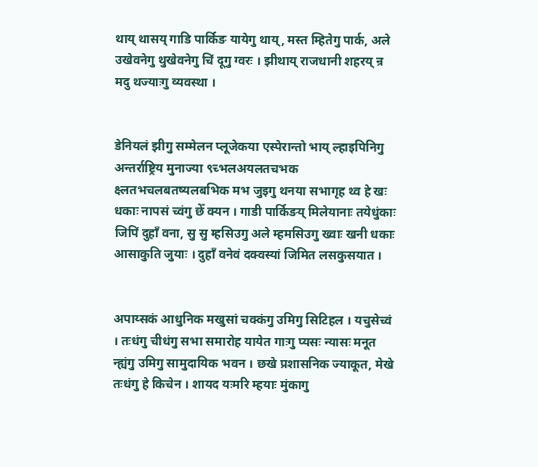थाय् थासय् गाडि पार्किङ यायेगु थाय्, मस्त म्हितेगु पार्क, अले उखेवनेगु थुखेवनेगु चिं दूगु ग्वरः । झीथाय् राजधानी शहरय् न्र मदु थज्याःगु व्यवस्था ।


डेनियलं झीगु सम्मेलन प्लूजेकया एस्पेरान्तो भाय् ल्हाइपिनिगु अन्तर्राष्ट्रिय मुनाज्या ९च्भलअयलतचभक क्ष्लतभचलबतष्यलबभिक मभ जुइगु थनया सभागृह थ्व हे खः धकाः नापसं च्वंगु छेँ क्यन । गाडी पार्किङय् मिलेयानाः तयेधुंकाः जिपिं दुहाँ वना, सु सु म्हसिउगु अले म्हमसिउगु ख्वाः खनी धकाः आसाकुति जुयाः । दुहाँ वनेवं दक्वस्यां जिमित लसकुसयात ।


अपाय्सकं आधुनिक मखुसां चक्कंगु उमिगु सिटिहल । यचुसेच्वं । तःधंगु चीधंगु सभा समारोह यायेत गाःगु प्यसः न्यासः मनूत न्ह्यंगु उमिगु सामुदायिक भवन । छखे प्रशासनिक ज्याकूत, मेखे तःधंगु हे किचेन । शायद यःमरि म्हयाः मुंकागु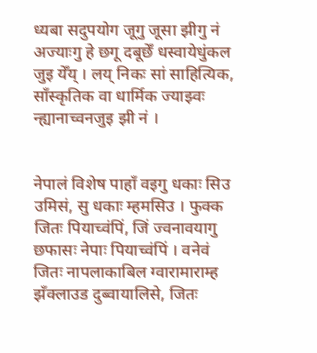ध्यबा सदुपयोग जूगु जूसा झीगु नं अज्याःगु हे छगू दबूछेँ धस्वायेधुंकल जुइ येँय् । लय् निकः सां साहित्यिक, साँस्कृतिक वा धार्मिक ज्याझ्वः न्ह्यानाच्वनजुइ झी नं ।


नेपालं विशेष पाहाँ वइगु धकाः सिउ उमिसं, सु धकाः म्हमसिउ । फुक्क जितः पियाच्वंपिं, जिं ज्वनावयागु छफासः नेपाः पियाच्वंपिं । वनेवं जितः नापलाकाबिल ग्वारामाराम्ह झँक्लाउड दुब्वायालिसे, जितः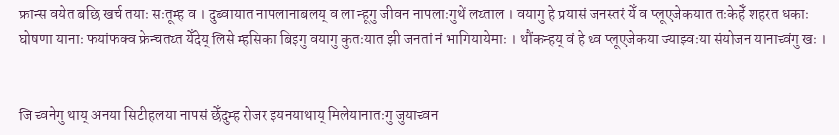फ्रान्स वयेत बछि खर्च तयाः सःतूम्ह व । दुब्वायात नापलानाबलय् व ला न्हूगु जीवन नापलाःगुथें लय्ताल । वयागु हे प्रयासं जनस्तरं येँ व प्लूएजेकयात तःकेहेँ शहरत धकाः घोषणा यानाः फयांफक्व फ्रेन्चतय्त येँदेय् लिसे म्हसिका बिइगु वयागु कुतःयात झी जनतां नं भागियायेमाः । थौंकन्हय् वं हे थ्व प्लूएजेकया ज्याझ्वःया संयोजन यानाच्वंगु खः ।


जि च्वनेगु थाय् अनया सिटीहलया नापसं छेँदुम्ह रोजर इयनयाथाय् मिलेयानातःगु जुयाच्वन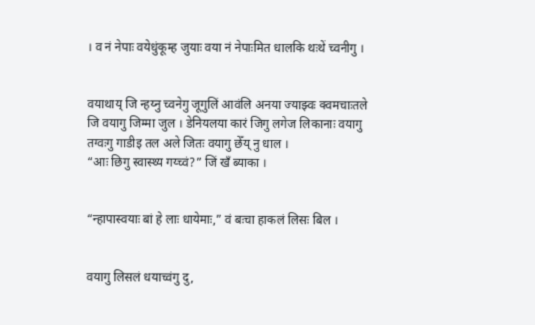। व नं नेपाः वयेधुंकूम्ह जुयाः वया नं नेपाःमित धालकि थःथें च्वनीगु ।


वयाथाय् जि न्हय्नु च्वनेगु जूगुलिं आवंलि अनया ज्याझ्वः क्वमचाःतले जि वयागु जिम्मा जुल । डेनियलया कारं जिगु लगेज लिकानाः वयागु तग्वःगु गाडीइ तल अले जितः वयागु छेँय् नु धाल ।
“आः छिगु स्वास्थ्य गय्च्वं?” जिं खँ ब्याका ।


“न्हापास्वयाः बां हे लाः धायेमाः,” वं बःचा हाकलं लिसः बिल ।


वयागु लिसलं धयाच्वंगु दु,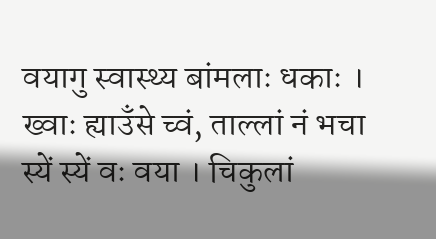वयागु स्वास्थ्य बांमलाः धकाः । ख्वाः ह्याउँसे च्वं, ताल्लां नं भचा स्यें स्यें वः वया । चिकुलां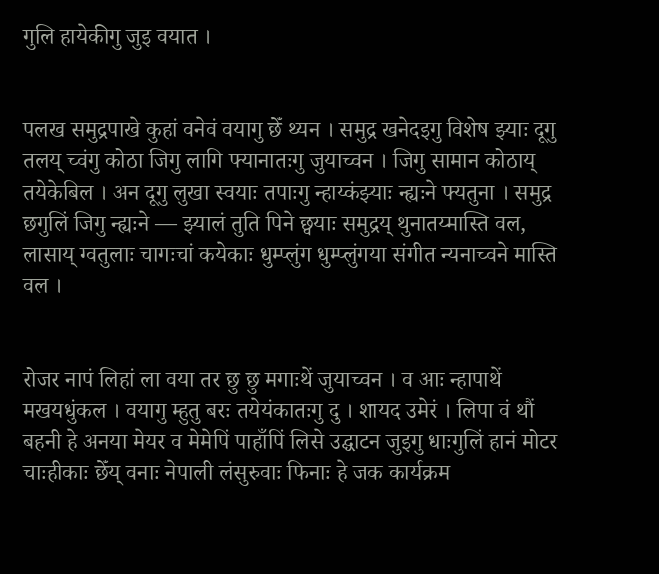गुलि हायेकीगु जुइ वयात ।


पलख समुद्रपाखे कुहां वनेवं वयागु छेँ थ्यन । समुद्र खनेदइगु विशेष झ्याः दूगु तलय् च्वंगु कोठा जिगु लागि फ्यानातःगु जुयाच्वन । जिगु सामान कोठाय् तयेकेबिल । अन दूगु लुखा स्वयाः तपाःगु न्हाय्कंझ्याः न्ह्यःने फ्यतुना । समुद्र छगुलिं जिगु न्ह्यःने — झ्यालं तुति पिने छ्वयाः समुद्रय् थुनातय्मास्ति वल, लासाय् ग्वतुलाः चागःचां कयेकाः धुम्प्लुंग धुम्प्लुंगया संगीत न्यनाच्वने मास्ति वल ।


रोजर नापं लिहां ला वया तर छु छु मगाःथें जुयाच्वन । व आः न्हापाथें मखयधुंकल । वयागु म्हुतु बरः तयेयंकातःगु दु । शायद उमेरं । लिपा वं थौं बहनी हे अनया मेयर व मेमेपिं पाहाँपिं लिसे उद्घाटन जुइगु धाःगुलिं हानं मोटर चाःहीकाः छेँय् वनाः नेपाली लंसुरुवाः फिनाः हे जक कार्यक्रम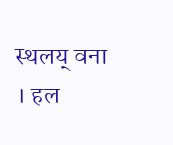स्थलय् वना । हल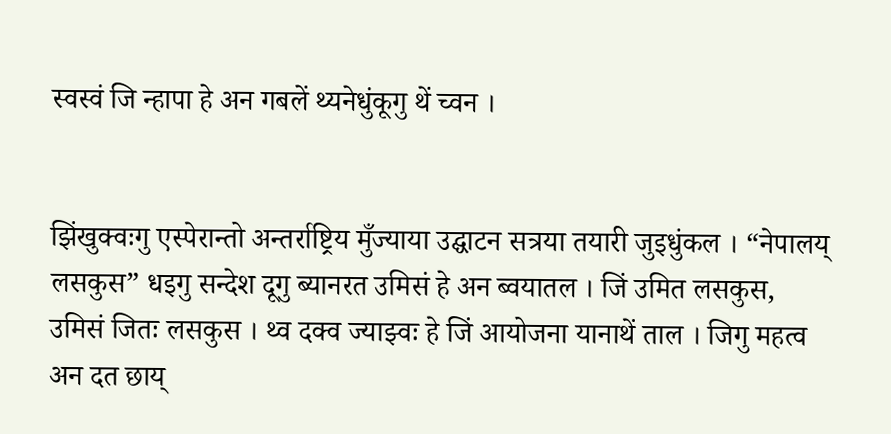स्वस्वं जि न्हापा हे अन गबलें थ्यनेधुंकूगु थें च्वन ।


झिंखुक्वःगु एस्पेरान्तो अन्तर्राष्ट्रिय मुँज्याया उद्घाटन सत्रया तयारी जुइधुंकल । “नेपालय् लसकुस” धइगु सन्देश दूगु ब्यानरत उमिसं हे अन ब्वयातल । जिं उमित लसकुस, उमिसं जितः लसकुस । थ्व दक्व ज्याझ्वः हे जिं आयोजना यानाथें ताल । जिगु महत्व अन दत छाय्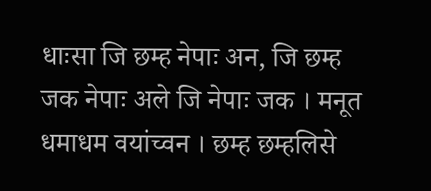धाःसा जि छम्ह नेपाः अन, जि छम्ह जक नेपाः अले जि नेपाः जक । मनूत धमाधम वयांच्वन । छम्ह छम्हलिसे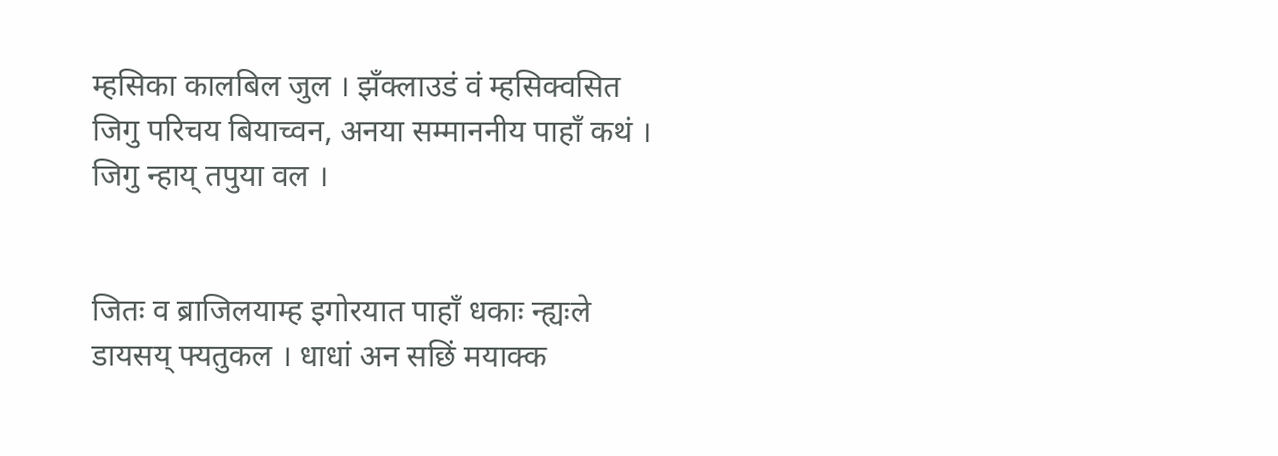म्हसिका कालबिल जुल । झँक्लाउडं वं म्हसिक्वसित जिगु परिचय बियाच्वन, अनया सम्माननीय पाहाँ कथं । जिगु न्हाय् तपुया वल ।


जितः व ब्राजिलयाम्ह इगोरयात पाहाँ धकाः न्ह्यःले डायसय् फ्यतुकल । धाधां अन सछिं मयाक्क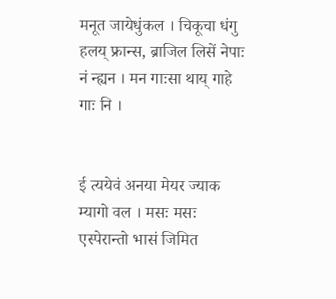मनूत जायेधुंकल । चिकूचा धंगु हलय् फ्रान्स, ब्राजिल लिसें नेपाः नं न्ह्यन । मन गाःसा थाय् गाहे गाः नि ।


ई त्ययेवं अनया मेयर ज्याक म्यागो वल । मसः मसः एस्पेरान्तो भासं जिमित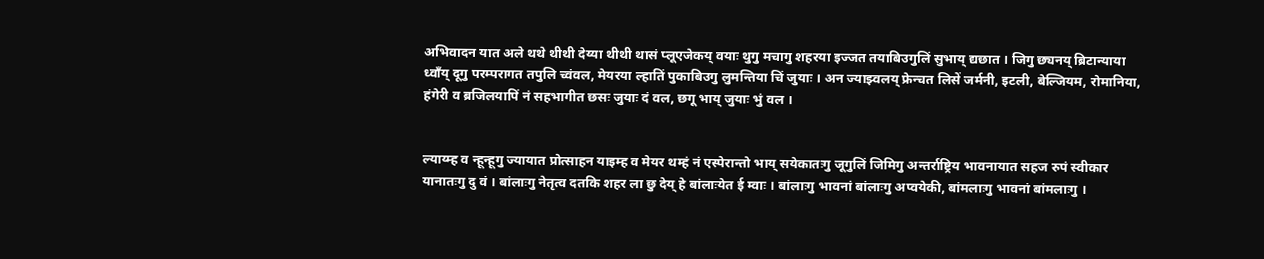अभिवादन यात अले थथे थीथी देय्या थीथी थासं प्लूएजेकय् वयाः थुगु मचागु शहरया इज्जत तयाबिउगुलिं सुभाय् द्यछात । जिगु छ्यनय् ब्रिटान्याया ध्वाँय् दूगु परम्परागत तपुलि च्वंवल, मेयरया ल्हातिं पुकाबिउगु लुमन्तिया चिं जुयाः । अन ज्याझ्वलय् फ्रेन्चत लिसें जर्मनी, इटली, बेल्जियम, रोमानिया, हंगेरी व ब्रजिलयापिं नं सहभागीत छसः जुयाः दं वल, छगू भाय् जुयाः भुं वल ।


ल्याय्म्ह व न्हून्हूगु ज्यायात प्रोत्साहन याइम्ह व मेयर थम्हं नं एस्पेरान्तो भाय् सयेकातःगु जूगुलिं जिमिगु अन्तर्राष्ट्रिय भावनायात सहज रुपं स्वीकार यानातःगु दु वं । बांलाःगु नेतृत्व दतकि शहर ला छु देय् हे बांलाःयेत ई म्वाः । बांलाःगु भावनां बांलाःगु अप्वयेकी, बांमलाःगु भावनां बांमलाःगु ।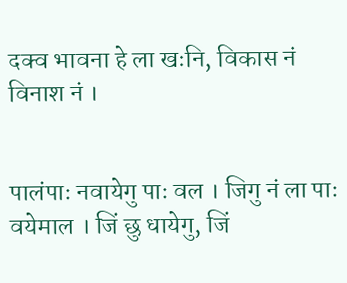दक्व भावना हे ला खःनि, विकास नं विनाश नं ।


पालंपाः नवायेगु पाः वल । जिगु नं ला पाः वयेमाल । जिं छु धायेगु, जिं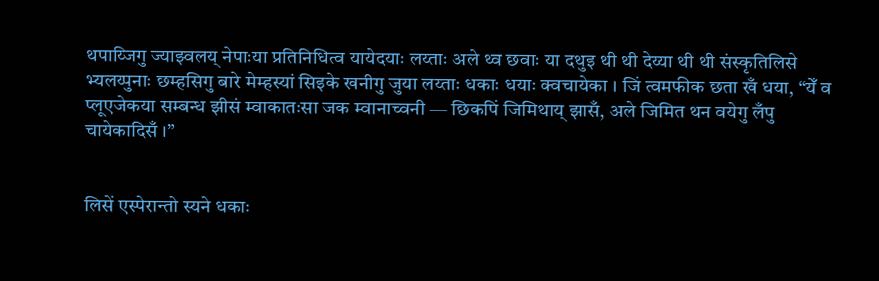थपाय्जिगु ज्याझ्वलय् नेपाःया प्रतिनिधित्व यायेदयाः लय्ताः अले थ्व छवाः या दथुइ थी थी देय्या थी थी संस्कृतिलिसे भ्यलय्पुनाः छम्हसिगु बारे मेम्हस्यां सिइके खनीगु जुया लय्ताः धकाः धयाः क्वचायेका । जिं त्वमफीक छता खँ धया, “येँ व प्लूएजेकया सम्बन्ध झीसं म्वाकातःसा जक म्वानाच्वनी — छिकपिं जिमिथाय् झासँ, अले जिमित थन वयेगु लँपु चायेकादिसँ ।”


लिसें एस्पेरान्तो स्यने धकाः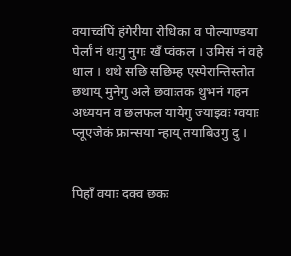वयाच्वंपिं हंगेरीया रोधिका व पोल्याण्डया पेर्लां नं थःगु नुगः खँ प्वंकल । उमिसं नं वहे धाल । थथे सछि सछिम्ह एस्पेरान्तिस्तोत छथाय् मुनेगु अले छवाःतक थुभनं गहन अध्ययन व छलफल यायेगु ज्याझ्वः ग्वयाः प्लूएजेकं फ्रान्सया न्हाय् तयाबिउगु दु ।


पिहाँ वयाः दक्व छकः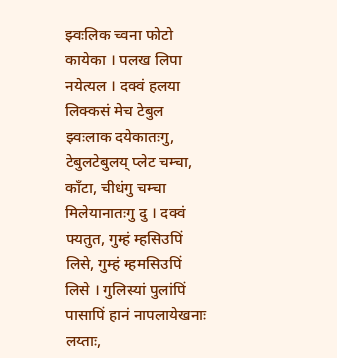झ्वःलिक च्वना फोटो कायेका । पलख लिपा नयेत्यल । दक्वं हलया लिक्कसं मेच टेबुल झ्वःलाक दयेकातःगु, टेबुलटेबुलय् प्लेट चम्चा, काँटा, चीधंगु चम्चा मिलेयानातःगु दु । दक्वं फ्यतुत, गुम्हं म्हसिउपिं लिसे, गुम्हं म्हमसिउपिं लिसे । गुलिस्यां पुलांपिं पासापिं हानं नापलायेखनाः लय्ताः,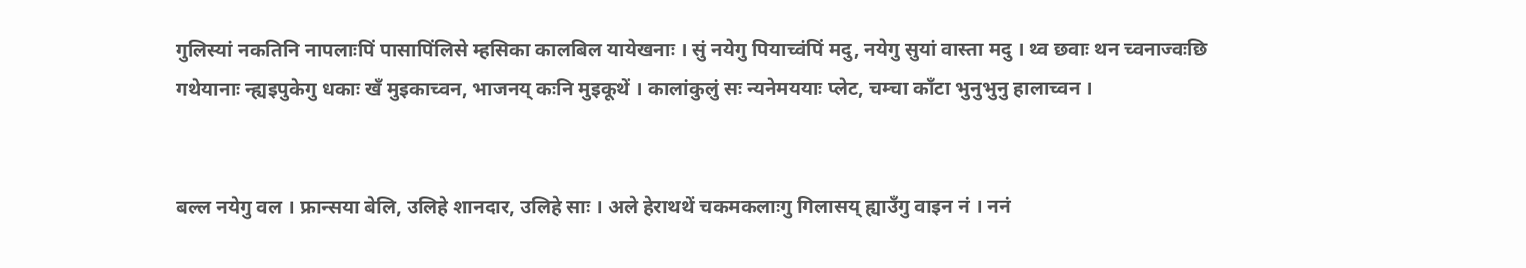गुलिस्यां नकतिनि नापलाःपिं पासापिंलिसे म्हसिका कालबिल यायेखनाः । सुं नयेगु पियाच्वंपिं मदु, नयेगु सुयां वास्ता मदु । थ्व छवाः थन च्वनाज्वःछि गथेयानाः न्ह्यइपुकेगु धकाः खँ मुइकाच्वन, भाजनय् कःनि मुइकूथें । कालांकुलुं सः न्यनेमययाः प्लेट, चम्चा काँटा भुनुभुनु हालाच्वन ।


बल्ल नयेगु वल । फ्रान्सया बेलि, उलिहे शानदार, उलिहे साः । अले हेराथथें चकमकलाःगु गिलासय् ह्याउँगु वाइन नं । ननं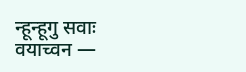न्हून्हूगु सवाः वयाच्वन —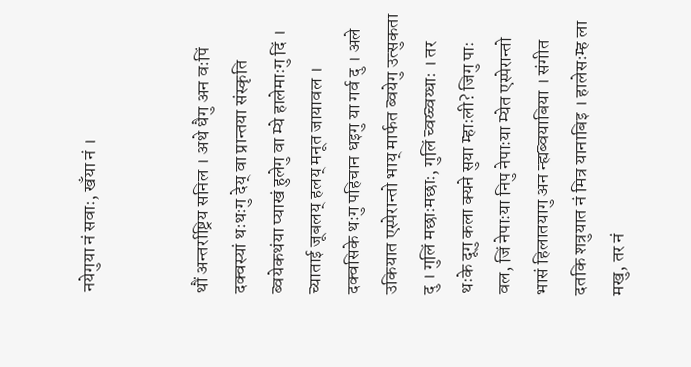नयेगुया नं सवाः, खँया नं ।


थौं अन्तर्राष्ट्रिय सनिल । अथे धैगु अन वःपिं दक्वस्यां थःथःगु देय् वा प्रान्तया संस्कृति ब्वयेकथंया प्याखं हुलेगु वा म्ये हालेमाःगु दिं । च्याताई जूबलय् हलय् मनूत जायावल । दक्वसिके थःगु पहिचान धइगु या गर्व दु । अले उकियात एस्पेरान्तो भाय् मार्फत ब्वयेगु उत्सुकता दु । गुलिं मछाःमछाः, गुलिं च्वय्च्वय्धाः । तर थःके दूगु कला क्यने सुया म्हाःली? जिगु पाः वल, जिं नेपाःया निपु नेपाःया म्येत एस्पेरान्तो भासं हिलातयागु अन न्ह्यब्वयाबिया । संगीत दतकि शत्रुयात नं मित्र यानाबिइ । हालेसःम्ह ला मखु, तर नं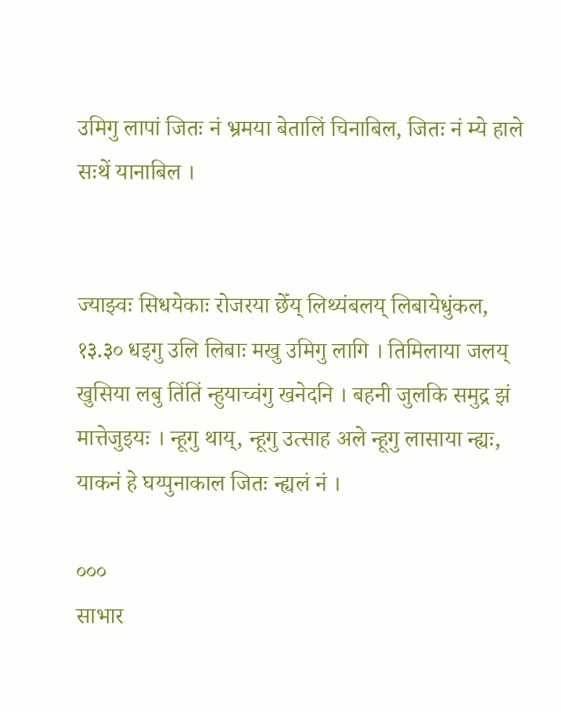उमिगु लापां जितः नं भ्रमया बेतालिं चिनाबिल, जितः नं म्ये हाले सःथें यानाबिल ।


ज्याझ्वः सिधयेकाः रोजरया छेँय् लिथ्यंबलय् लिबायेधुंकल, १३.३० धइगु उलि लिबाः मखु उमिगु लागि । तिमिलाया जलय् खुसिया लबु तिंतिं न्हुयाच्वंगु खनेदनि । बहनी जुलकि समुद्र झं मात्तेजुइयः । न्हूगु थाय्, न्हूगु उत्साह अले न्हूगु लासाया न्ह्यः, याकनं हे घय्पुनाकाल जितः न्ह्यलं नं ।

०००
साभार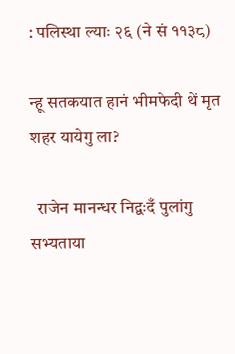: पलिस्था ल्याः २६ (ने सं ११३८)

न्हू सतकयात हानं भीमफेदी थें मृत शहर यायेगु ला?

  राजेन मानन्धर निद्वःदँ पुलांगु सभ्यताया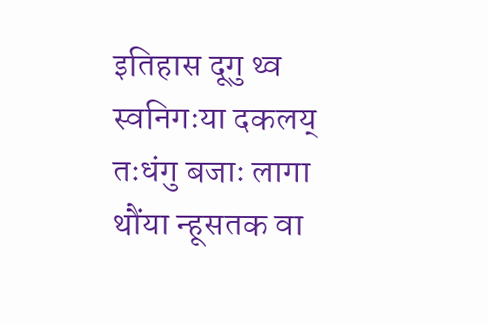इतिहास दूगु थ्व स्वनिगःया दकलय् तःधंगु बजाः लागा थौंया न्हूसतक वा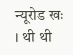न्यूरोड खः । थी थी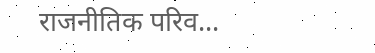राजनीतिक परिव...